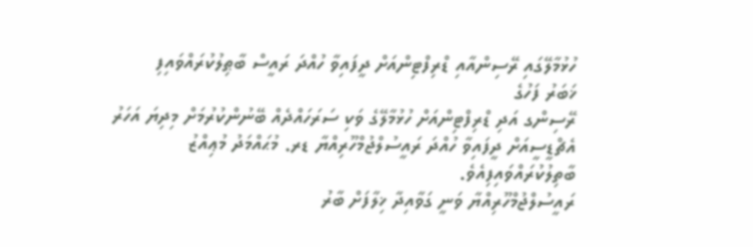ހުޅުމާލޭގައި ރޭސިންއާއި ޑްރިފްޓިންއަށް ދީފައިވާ ހުއްދަ ރައީސް ބާޠިލުކުރައްވައިފި
ޚަބަރު ފަހުގެ
ރޭސިންގ އަދި ޑްރިފްޓިންއަށް ހުޅުމާލޭގެ ވަކި ސަރަހައްދެއް ބޭނުންކުރުމަށް މިދިޔަ އަހަރު އެޗްޑީސީއަށް ދީފައިވާ ހުއްދަ ރައީސުލްޖުމްހޫރިއްޔާ ޑރ. މުޙައްމަދު މުޢިއްޒު ބާތިލުކުރައްވައިފިއެވެ.
ރައީސުލްޖުމްހޫރިއްޔާ ވަނީ ގަވާއިދާ ޚިލާފަށް ބާރު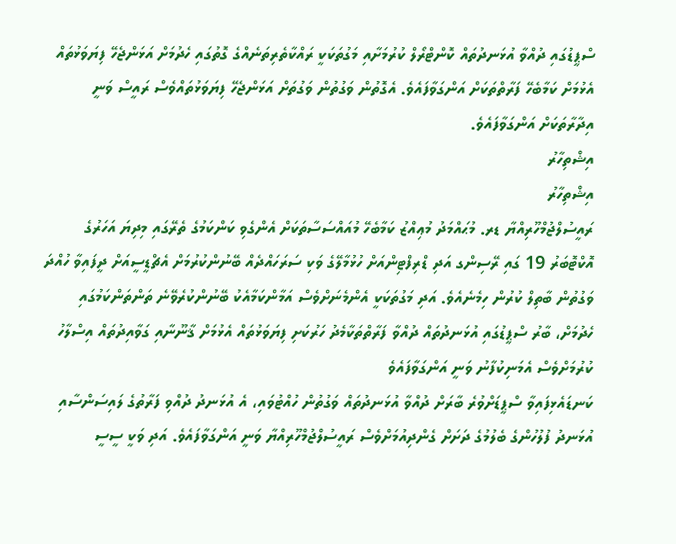ސްޕީޑުގައި ދުއްވާ އުޅަނދުތައް ކޮންޓްރޯލް ކުރުމަށާއި މަގުތަކަކީ ރައްކާތެރިތަނެއްގެ ގޮތުގައި ހެދުމަށް އަޅަންޖެހޭ ފިޔަވަޅުތައް އެޅުމަށް ކަމާބެހޭ ފަރާތްތަކަށް އަންގަވާފައެވެ. އެގޮތުން ވަގުތުން ވަގުތަށް އަޅަންޖެހޭ ފިޔަވަޅުތައްވެސް ރައީސް ވަނީ އިދާރާތަކަށް އަންގަވާފައެވެ.
އިޝްތިހާރު
އިޝްތިހާރު
ރައީސުލްޖުމްހޫރިއްޔާ ޑރ. މުޙައްމަދު މުޢިއްޒު ކަމާބެހޭ މުއައްސަސާތަކަށް އެންގެވި ކަންކަމުގެ ތެރޭގައި މިދިޔަ އަހަރުގެ އޮކްޓޮބަރު 19 ގައި ރޭސިންގ އަދި ޑްރިފްޓިންއަށް ހުޅުމާލޭގެ ވަކި ސަރަހައްދެއް ބޭނުންކުރުމަށް އެޗްޑީސީއަށް ދީފައިވާ ހުއްދަ ވަގުތުން ބާތިލް ކުރުން ހިމެނެއެވެ. އަދި މަގުތަކަކީ އެންމެނަށްވެސް އަމާންކަމާއެކު ބޭނުންކުރެވޭނެ ތަންތަންކަމުގައި ހެދުމަށް، ބާރު ސްޕީޑުގައި އުޅަނދުތައް ދުއްވާ ފަރާތްތަކާމެދު ހަރުކަށި ފިޔަވަޅުތައް އެޅުމަށް ޤާނޫނާއި ގަވާއިދުތައް އިސްލާހު ކުރުމަށްވެސް އެމަނިކުފާނު ވަނީ އަންގަވާފައެވެ
ކަނޑައެޅިފައިވާ ސްޕީޑަށްވުރެ ބާރަށް ދުއްވާ އުޅަނދުތައް ވަގުތުން ހުއްޓުވައި، އެ އުޅަނދު ދުއްވި ފަރާތުގެ ލައިސަންސާއި އުޅަނދު ފުލުހުންގެ ބެލުމުގެ ދަށަށް ގެންދިއުމަށްވެސް ރައީސުލްޖުމްހޫރިއްޔާ ވަނީ އަންގަވާފައެވެ. އަދި ވަކީ ސީސީ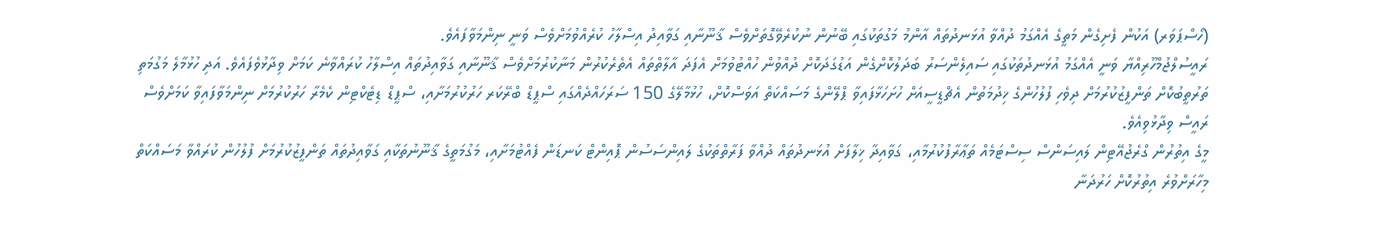(ހޯސްޕަވަރ) އަކުން ފެށިގެން މަތީގެ އެއްގަމު ދުއްވާ އުޅަނދުތައް އާންމު މަގުތަކުގައި ބޭނުން ނުކުރެވޭގޮތަށްވެސް ޤާނޫނާއި ގަވާއިދު އިސްލާހު ކުރެއްވުމަށްވެސް ވަނީ ނިންމަވާފައެވެ.
ރައީސުލްޖުމްހޫރިއްޔާ ވަނީ އެއްގަމު އުޅަނދުތަކުގައި ސައިލެންސަރު ބަދަލުކޮށްގެން އަޑުގަދަކޮށް ދުއްވުން ހުއްޓުވުމަށް އެފަދަ އާލާތްތައް އެތެރެކުރުން މަނާކުރުމަށްވެސް ޤާނޫނާއި ގަވާއިދުތައް އިސްލާހު ކުރައްވާނެ ކަމަށް ވިދާޅުވެފައެވެ. އަދި ހުޅުމާލެ މަގުމަތި ތަރުތީބުކޮށް ތަންފީޒުކުރުމަށް ދިވެހި ފުލުހުންގެ ޚިދުމަތުން އެޗްޑީސީއަށް ހުށަހަޅާފައިވާ ޕްލޭންގެ މަސައްކަތް އަވަސްކޮށް، ހުޅުމާލޭގެ 150 ސަރަހައްދެއްގައި ސްޕީޑް ބްރޭކަރ ހަރުކުރުމަށާއި، ސްޕީޑް ޑިޓެކްޓިން ކެމެރާ ހަރުކުރުމަށް ނިންމަވާފައިވާ ކަމަށްވެސް ރައީސް ވިދާޅުވިއެވެ.
މީގެ އިތުރުން ގްރެޖުއޭޓިން ލައިސަންސް ސިސްޓަމެއް ތަޢާރާފުކުރުމާއި، ގަވާއިދާ ޚިލާފަށް އުޅަނދުތައް ދުއްވާ ފަރާތްތަކުގެ ލައިންސަސުން ޕޮއިންޓް ކަނޑަން ފެއްޓުމަށާއި، މަގުމަތީގެ ޤާނޫނުތަކާއި ގަވާއިދުތައް ތަންފީޒުކުރުމަށް ފުލުހުން ކުރައްވާ މަސައްކަތް މިހާރަށްވުރެ އިތުރުކޮށް ހަރުދަނާ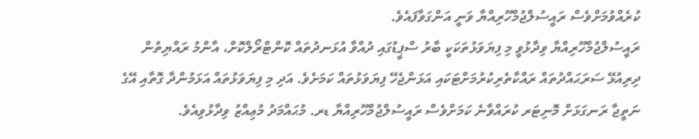ކުރެއްވުމަށްވެސް ރައީސުލްޖުމްހޫރިއްޔާ ވަނީ އަންގަވާފައެވެ.
ރައީސުލްޖުމްހޫރިއްޔާ ވިދާޅުވީ މި ފިޔަވަޅުތަކަކީ ބާރު ސްޕީޑުގައި ދުއްވާ އުޅަނދުތައް ކޮންޓްރޯލްކޮށް، އާންމު ރައްޔިތުން ދިރިއުޅޭ ސަރަޙައްދުތައް ރައްކާތެރިކުރުމަށްޓަކައި އަޅަންޖެހޭ ފިޔަވަޅުތައް ކަމަށެވެ. އަދި މި ފިޔަވަޅުތައް އަޅަމުންދާ ގޮތާއި އޭގެ ނަތީޖާ ރަނގަޅަށް މޮނިޓަރ ކުރައްވާނެ ކަމަށްވެސް ރައީސުލްޖުމްހޫރިއްޔާ ޑރ. މުޙައްމަދު މުޢިއްޒު ވިދާޅުވިއެވެ.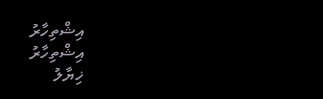އިޝްތިހާރު
އިޝްތިހާރު
ޚިޔާލު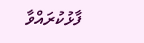ފާޅުކުރައްވާ